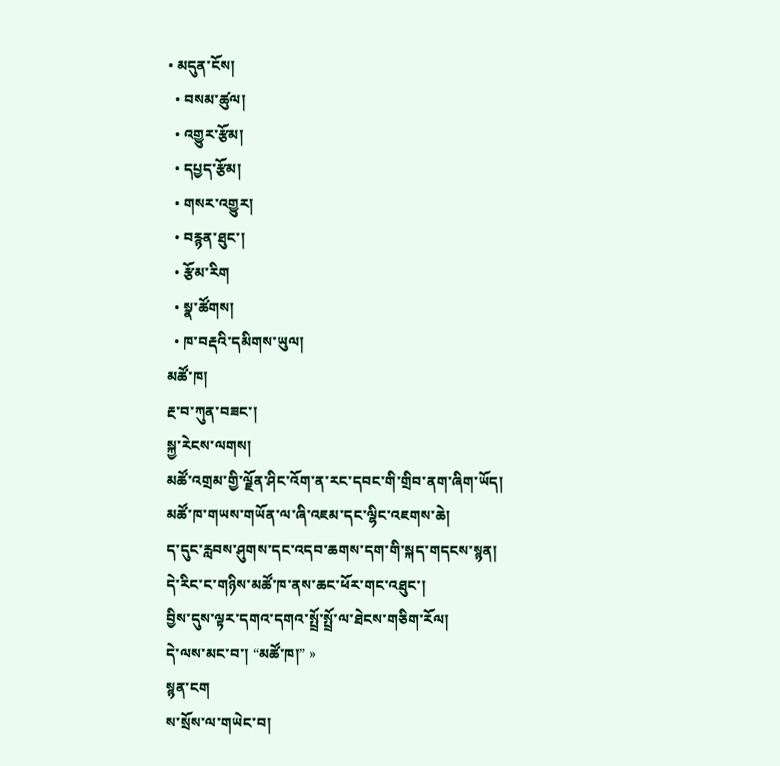• མདུན་ངོས།
  • བསམ་ཚུལ།
  • འགྱུར་རྩོམ།
  • དཔྱད་རྩོམ།
  • གསར་འགྱུར།
  • བརྙན་ཐུང་།
  • རྩོམ་རིག
  • སྣ་ཚོགས།
  • ཁ་བརྡའི་དམིགས་ཡུལ།
མཚོ་ཁ།
རྔ་བ་ཀུན་བཟང་།
སྐྱ་རེངས་ལགས།
མཚོ་འགྲམ་གྱི་ལྗོན་ཤིང་འོག་ན་རང་དབང་གི་གྲིབ་ནག་ཞིག་ཡོད།
མཚོ་ཁ་གཡས་གཡོན་ལ་ཞི་འཇམ་དང་ལྷིང་འཇགས་ཆེ།
ད་དུང་རླབས་ཤུགས་དང་འདབ་ཆགས་དག་གི་སྐད་གདངས་སྙན།
དེ་རིང་ང་གཉིས་མཚོ་ཁ་ནས་ཆང་ཕོར་གང་འཐུང་།
བྱིས་དུས་ལྟར་དགའ་དགའ་སྤྲོ་སྤྲོ་ལ་ཐེངས་གཅིག་རོལ།
དེ་ལས་མང་བ་། “མཚོ་ཁ།” »
སྙན་ངག
ས་སྲོས་ལ་གཡེང་བ།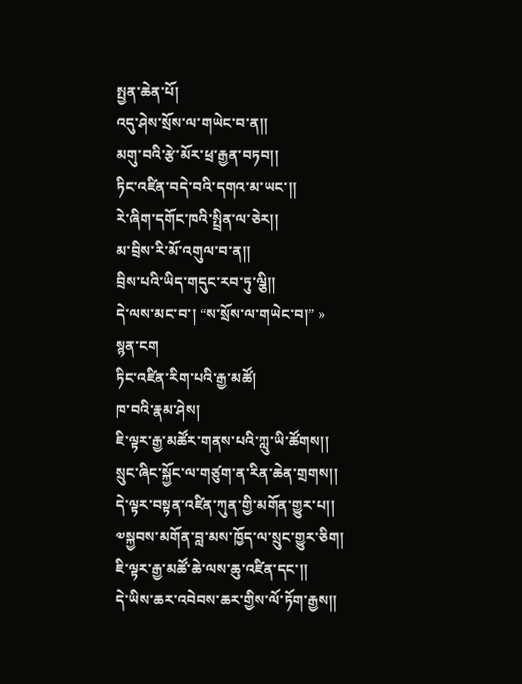སྤྱན་ཆེན་པོ།
འདུ་ཤེས་སྲོས་ལ་གཡེང་བ་ན།།
མགུ་བའི་རྩེ་མོར་ཕྲ་རྒྱན་བཏབ།།
ཏིང་འཛིན་བདེ་བའི་དགའ་མ་ཡང་།།
རེ་ཞིག་དགོང་ཁའི་སྤྲིན་ལ་ཅེར།།
མ་བྲིས་རི་མོ་འགུལ་བ་ན།།
བྲིས་པའི་ཡིད་གདུང་རབ་ཏུ་ལྕི།།
དེ་ལས་མང་བ་། “ས་སྲོས་ལ་གཡེང་བ།” »
སྙན་ངག
ཏིང་འཛིན་རིག་པའི་རྒྱ་མཚོ།
ཁ་བའི་རྣམ་ཤེས།
ཇི་ལྟར་རྒྱ་མཚོར་གནས་པའི་ཀླུ་ཡི་ཚོགས།།
སྲུང་ཞིང་སྐྱོང་ལ་གཙུག་ན་རིན་ཆེན་གྲགས།།
དེ་ལྟར་བསྟན་འཛིན་ཀུན་གྱི་མགོན་གྱུར་པ།།
༧སྐྱབས་མགོན་བླ་མས་ཁྱོད་ལ་སྲུང་གྱུར་ཅིག།
ཇི་ལྟར་རྒྱ་མཚོ་ཆེ་ལས་ཆུ་འཛིན་དང་།།
དེ་ཡིས་ཆར་འབེབས་ཆར་གྱིས་ལོ་ཏོག་རྒྱས།།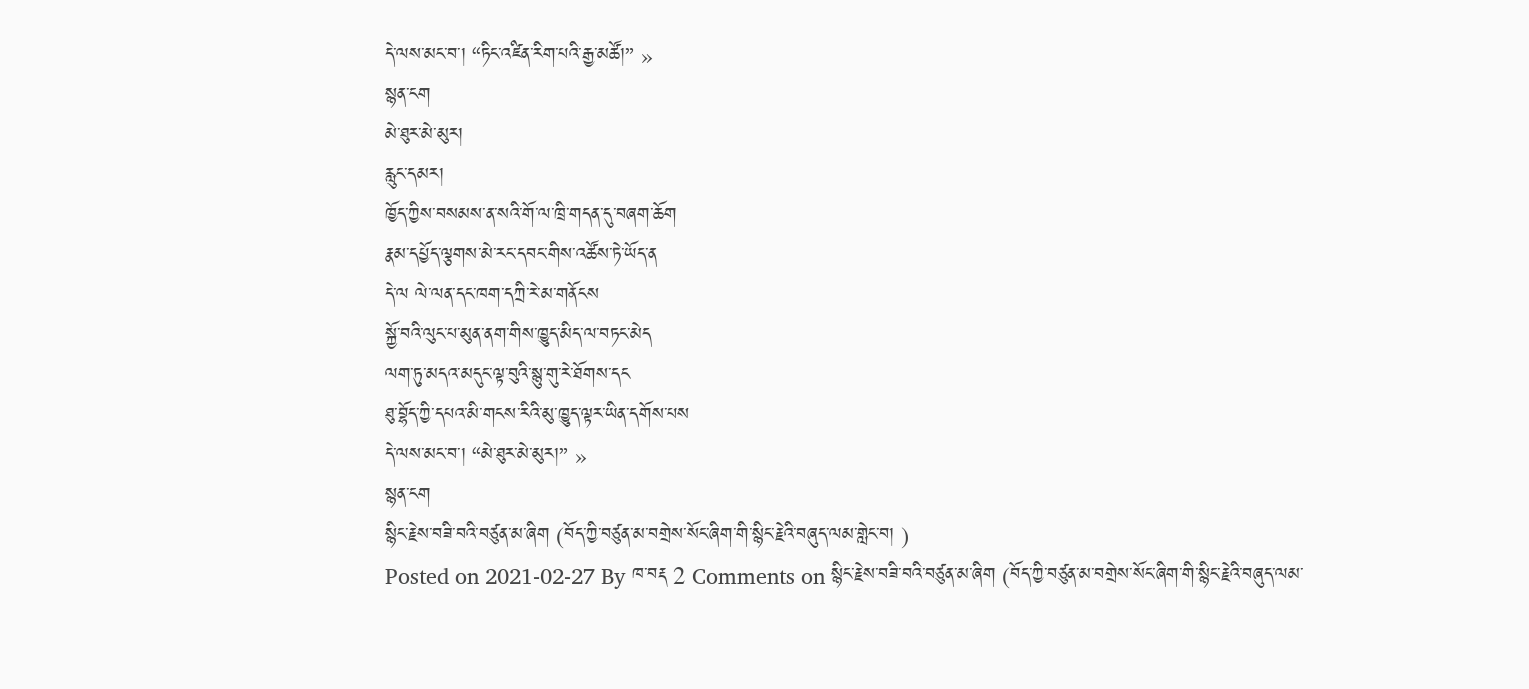དེ་ལས་མང་བ་། “ཏིང་འཛིན་རིག་པའི་རྒྱ་མཚོ།” »
སྙན་ངག
མེ་ཐུར་མེ་མུར།
རླུང་དམར།
ཁྱོད་ཀྱིས་བསམས་ན་སའི་གོ་ལ་ཁྲི་གདན་དུ་བཞག་ཆོག
རྣམ་དཔྱོད་ལྕགས་མེ་རང་དབང་གིས་འཚོས་ཏེ་ཡོད་ན
དེ་ལ ལེ་ལན་དང་ཁག་དཀྲི་རེ་མ་གནོངས
སྐྱོ་བའི་ལུང་པ་མུན་ནག་གིས་ཁྱུད་མིད་ལ་བཏང་མེད
ལག་ཏུ་མདའ་མདུང་ལྟ་བུའི་སྙུ་གུ་རེ་ཐོགས་དང
ཐུ་བྷོད་ཀྱི་དཔའ་མི་གངས་རིའི་མུ་ཁྱུད་ལྟར་ཡིན་དགོས་པས
དེ་ལས་མང་བ་། “མེ་ཐུར་མེ་མུར།” »
སྙན་ངག
སྙིང་རྗེས་བཟི་བའི་བཙུན་མ་ཞིག (བོད་ཀྱི་བཙུན་མ་བགྲེས་སོང་ཞིག་གི་སྙིང་རྗེའི་བཞུད་ལམ་གླེང་བ། )
Posted on 2021-02-27 By ཁ་བརྡ 2 Comments on སྙིང་རྗེས་བཟི་བའི་བཙུན་མ་ཞིག (བོད་ཀྱི་བཙུན་མ་བགྲེས་སོང་ཞིག་གི་སྙིང་རྗེའི་བཞུད་ལམ་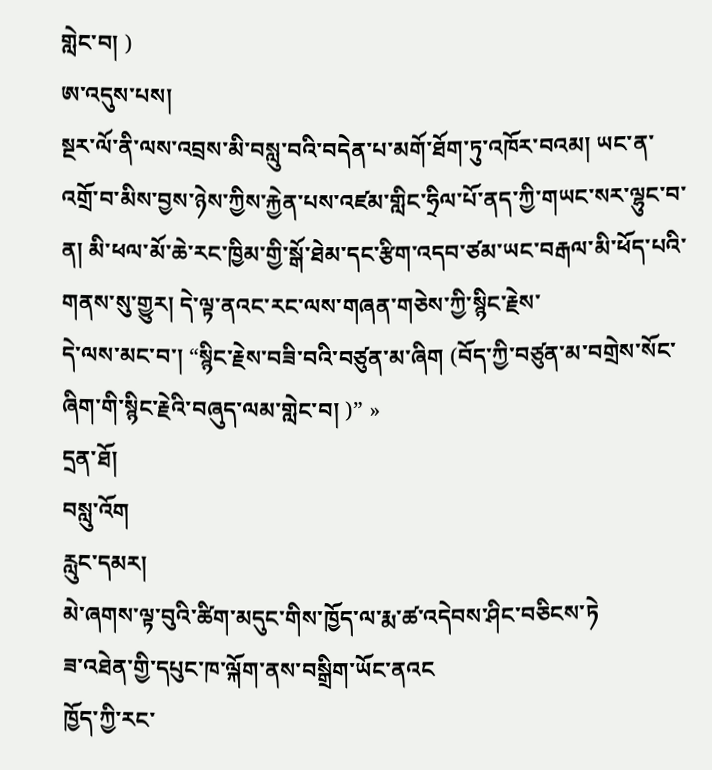གླེང་བ། )
ཨ་འདུས་པས།
སྔར་ལོ་ནི་ལས་འབྲས་མི་བསླུ་བའི་བདེན་པ་མགོ་ཐོག་ཏུ་འཁོར་བའམ། ཡང་ན་འགྲོ་བ་མིས་བྱས་ཉེས་ཀྱིས་རྐྱེན་པས་འཛམ་གླིང་ཧྲིལ་པོ་ནད་ཀྱི་གཡང་སར་ལྷུང་བ་ན། མི་ཕལ་མོ་ཆེ་རང་ཁྱིམ་གྱི་སྒོ་ཐེམ་དང་རྩིག་འདབ་ཙམ་ཡང་བརྒལ་མི་ཕོད་པའི་གནས་སུ་གྱུར། དེ་ལྟ་ནའང་རང་ལས་གཞན་གཅེས་ཀྱི་སྙིང་རྗེས་
དེ་ལས་མང་བ་། “སྙིང་རྗེས་བཟི་བའི་བཙུན་མ་ཞིག (བོད་ཀྱི་བཙུན་མ་བགྲེས་སོང་ཞིག་གི་སྙིང་རྗེའི་བཞུད་ལམ་གླེང་བ། )” »
དྲན་ཐོ།
བསླུ་འོག
རླུང་དམར།
མེ་ཞགས་ལྟ་བུའི་ཚིག་མདུང་གིས་ཁྱོད་ལ་རྨ་ཚ་འདེབས་ཤིང་བཅིངས་ཏེ
ཟ་འཐེན་གྱི་དཔུང་ཁ་ལྐོག་ནས་བསྒྲིག་ཡོང་ནའང
ཁྱོད་ཀྱི་རང་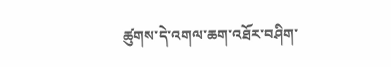ཚུགས་དེ་འགལ་ཆག་འཐོར་བཤིག་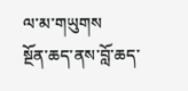ལ་མ་གཡུགས
སྔོན་ཆད་ནས་བློ་ཆད་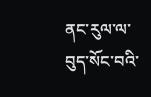ནང་རུལ་ལ་བུད་སོང་བའི་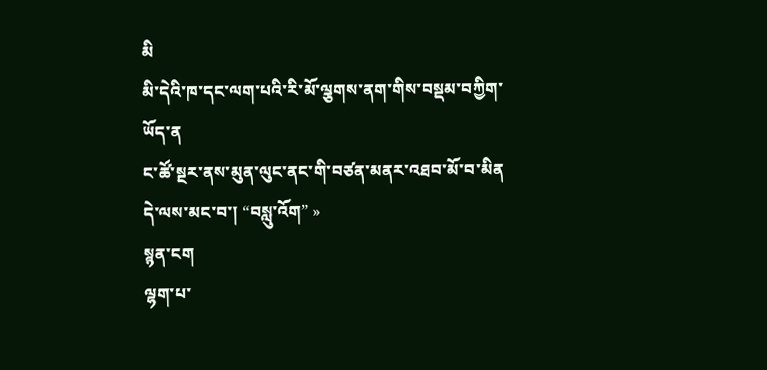མི
མི་དེའི་ཁ་དང་ལག་པའི་རི་མོ་ལྕགས་ནག་གིས་བསྡམ་བཀྱིག་ཡོད་ན
ང་ཚོ་སྔར་ནས་མུན་ལུང་ནང་གི་བཙན་མནར་འཐབ་མོ་བ་མིན
དེ་ལས་མང་བ་། “བསླུ་འོག” »
སྙན་ངག
ལྷག་པ་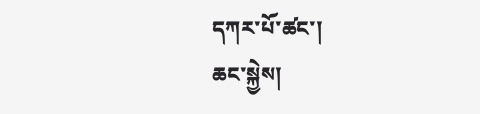དཀར་པོ་ཚང་།
ཆང་སྐྱེས།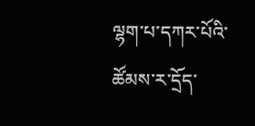ལྷག་པ་དཀར་པོའི་ཚོམས་ར་དྲོད་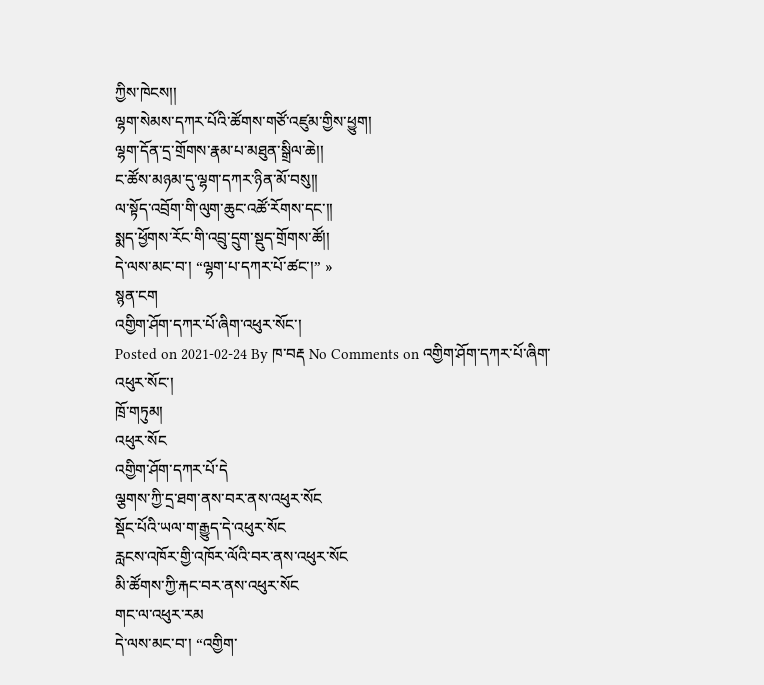ཀྱིས་ཁེངས།།
ལྷག་སེམས་དཀར་པོའི་ཚོགས་གཙོ་འཛུམ་གྱིས་ཕྱུག།
ལྷག་དོན་དྲ་གྲོགས་རྣམ་པ་མཐུན་སྒྲིལ་ཆེ།།
ང་ཚོས་མཉམ་དུ་ལྷག་དཀར་ཉིན་མོ་བསུ།།
ལ་སྟོད་འབྲོག་གི་ལུག་ཆུང་འཚོ་རོགས་དང་།།
སྨད་ཕྱོགས་རོང་གི་འབྲུ་དྲུག་སྡུད་གྲོགས་ཚོ།།
དེ་ལས་མང་བ་། “ལྷག་པ་དཀར་པོ་ཚང་།” »
སྙན་ངག
འགྱིག་ཤོག་དཀར་པོ་ཞིག་འཕུར་སོང་།
Posted on 2021-02-24 By ཁ་བརྡ No Comments on འགྱིག་ཤོག་དཀར་པོ་ཞིག་འཕུར་སོང་།
ཁྲོ་གཏུམ།
འཕུར་སོང
འགྱིག་ཤོག་དཀར་པོ་དེ
ལྕགས་ཀྱི་དྲ་ཐག་ནས་བར་ནས་འཕུར་སོང
སྡོང་པོའི་ཡལ་ག་རྒྱུད་དེ་འཕུར་སོང
རླངས་འཁོར་གྱི་འཁོར་ལོའི་བར་ནས་འཕུར་སོང
མི་ཚོགས་ཀྱི་རྐང་བར་ནས་འཕུར་སོང
གང་ལ་འཕུར་རམ
དེ་ལས་མང་བ་། “འགྱིག་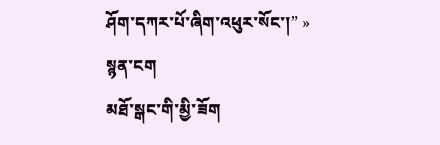ཤོག་དཀར་པོ་ཞིག་འཕུར་སོང་།” »
སྙན་ངག
མཐོ་སྒང་གི་མྱི་ཟོག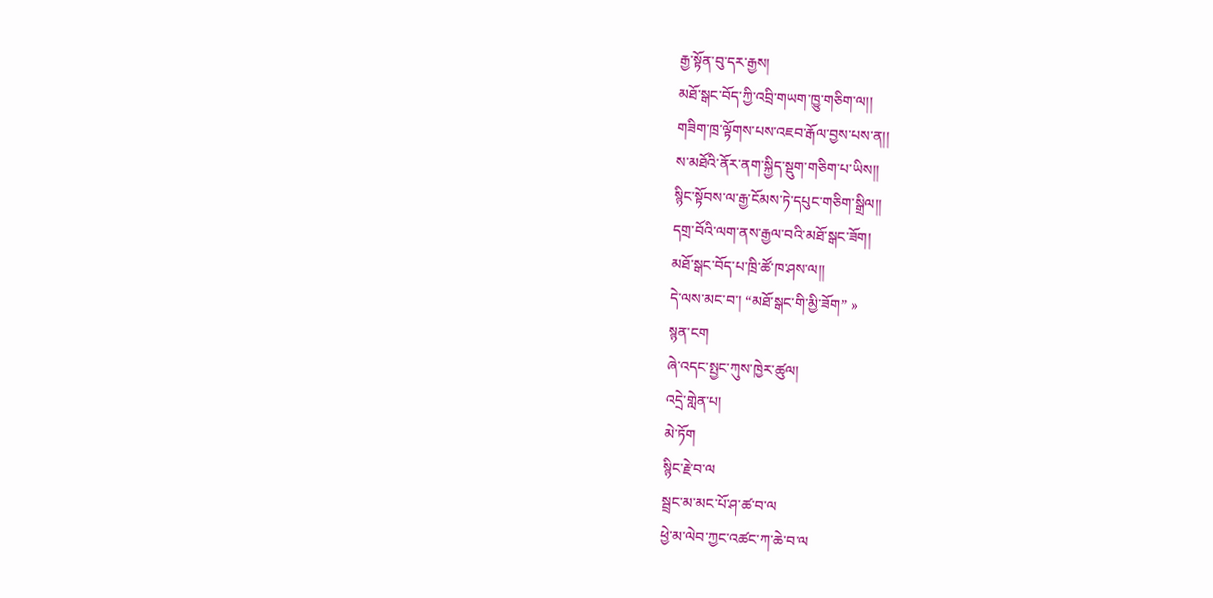རྒྱ་སྟོན་བུ་དར་རྒྱས།
མཐོ་སྒང་བོད་ཀྱི་འབྲི་གཡག་ཁྱུ་གཅིག་ལ།།
གཟིག་ཁྲ་ལྟོགས་པས་འཇབ་རྒོལ་བྱས་པས་ན།།
ས་མཐོའི་ནོར་ནག་སྐྱིད་སྡུག་གཅིག་པ་ཡིས།།
སྙིང་སྟོབས་ལ་རྒྱ་ངོམས་ཏེ་དཔུང་གཅིག་སྒྲིལ།།
དགྲ་བོའི་ལག་ནས་རྒྱལ་བའི་མཐོ་སྒང་ཟོག།
མཐོ་སྒང་བོད་པ་ཁྲི་ཚོ་ཁ་ཤས་ལ།།
དེ་ལས་མང་བ་། “མཐོ་སྒང་གི་མྱི་ཟོག” »
སྙན་ངག
ཞེ་འདང་སྤྱང་ཀུས་ཁྱེར་ཚུལ།
འདྲེ་གླེན་པ།
མེ་ཏོག
སྙིང་རྗེ་བ་ལ
སྦྲང་མ་མང་པོ་ཤ་ཚ་བ་ལ
ཕྱེ་མ་ལེབ་ཀྱང་འཚང་ཀ་ཆེ་བ་ལ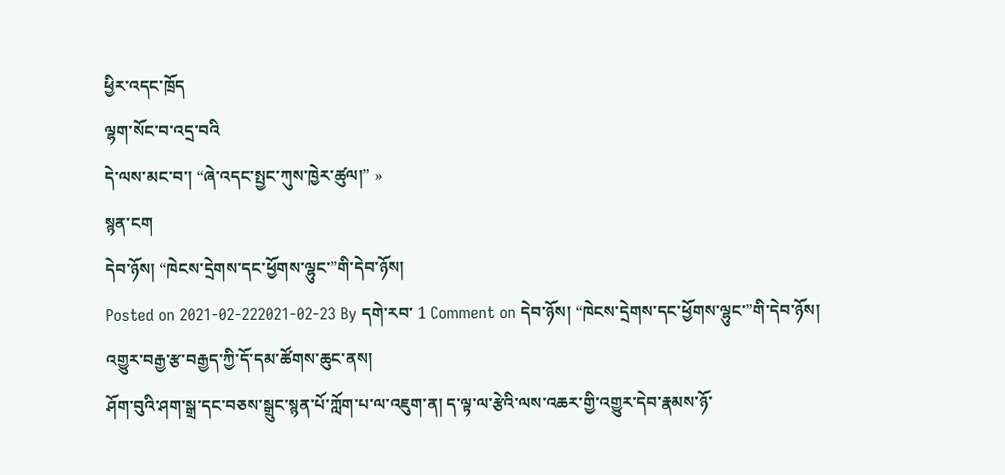ཕྱིར་འདང་ཁྲོད
ལྷག་སོང་བ་འདྲ་བའི
དེ་ལས་མང་བ་། “ཞེ་འདང་སྤྱང་ཀུས་ཁྱེར་ཚུལ།” »
སྙན་ངག
དེབ་ཉོས། “ཁེངས་དྲེགས་དང་ཕྱོགས་ལྷུང་”གི་དེབ་ཉོས།
Posted on 2021-02-222021-02-23 By དགེ་རབ་ 1 Comment on དེབ་ཉོས། “ཁེངས་དྲེགས་དང་ཕྱོགས་ལྷུང་”གི་དེབ་ཉོས།
འགྱུར་བརྒྱ་རྩ་བརྒྱད་ཀྱི་དོ་དམ་ཚོགས་ཆུང་ནས།
ཤོག་བུའི་ཤག་སྒྲ་དང་བཅས་སྒྲུང་སྙན་པོ་ཀློག་པ་ལ་འཇུག་ན། ད་ལྟ་ལ་རྩེའི་ལས་འཆར་གྱི་འགྱུར་དེབ་རྣམས་ཉོ་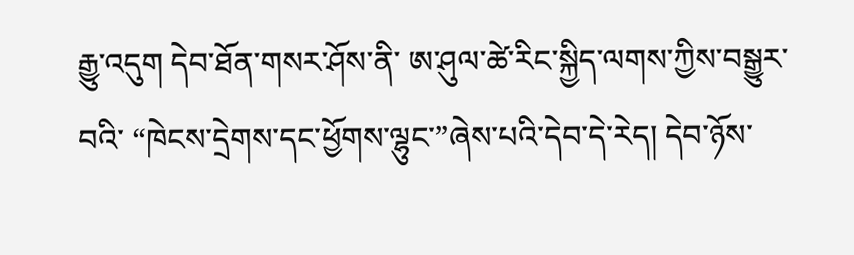རྒྱུ་འདུག དེབ་ཐོན་གསར་ཤོས་ནི་ ཨ་ཤུལ་ཚེ་རིང་སྐྱིད་ལགས་ཀྱིས་བསྒྱུར་བའི་ “ཁེངས་དྲེགས་དང་ཕྱོགས་ལྷུང་”ཞེས་པའི་དེབ་དེ་རེད། དེབ་ཉོས་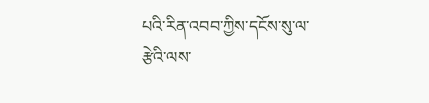པའི་རིན་འབབ་ཀྱིས་དངོས་སུ་ལ་རྩེའི་ལས་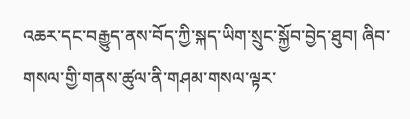འཆར་དང་བརྒྱུད་ནས་བོད་ཀྱི་སྐད་ཡིག་སྲུང་སྐྱོབ་བྱེད་ཐུབ། ཞིབ་གསལ་གྱི་གནས་ཚུལ་ནི་གཤམ་གསལ་ལྟར་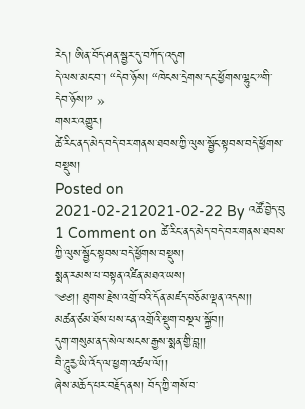རེད། ཨིན་བོད་ཤན་སྦྱར་དུ་བཀོད་འདུག
དེ་ལས་མང་བ་། “དེབ་ཉོས། “ཁེངས་དྲེགས་དང་ཕྱོགས་ལྷུང་”གི་དེབ་ཉོས།” »
གསར་འགྱུར།
ཚེ་རིང་ནད་མེད་བདེ་བར་གནས་ཐབས་ཀྱི་ལུས་སྦྱོང་སྟབས་བདེ་ཕྱོགས་བསྡུས།
Posted on 2021-02-212021-02-22 By འཚོ་བྱེད་བུ 1 Comment on ཚེ་རིང་ནད་མེད་བདེ་བར་གནས་ཐབས་ཀྱི་ལུས་སྦྱོང་སྟབས་བདེ་ཕྱོགས་བསྡུས།
སྨན་རམས་པ་བསྟན་འཛིན་མཐའ་ཡས།
༄༅།། ཐུགས་རྗེས་འགྲོ་བའི་དོན་མཛད་བཅོམ་ལྡན་འདས།།
མཚན་ཙམ་ཐོས་པས་ངན་འགྲོའི་སྡུག་བསྔལ་སྐྱོབ།།
དུག་གསུམ་ནད་སེལ་སངས་རྒྱས་སྨན་གྱི་བླ།།
བཻ་ཌཱུརྱ་ཡི་འོད་ལ་ཕྱག་འཚལ་ལོ།།
ཞེས་མཆོད་པར་བརྗོད་ནས། བོད་ཀྱི་གསོ་བ་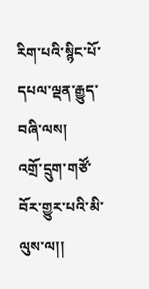རིག་པའི་སྙིང་པོ་དཔལ་ལྡན་རྒྱུད་བཞི་ལས།
འགྲོ་དྲུག་གཙོ་བོར་གྱུར་པའི་མི་ལུས་ལ།།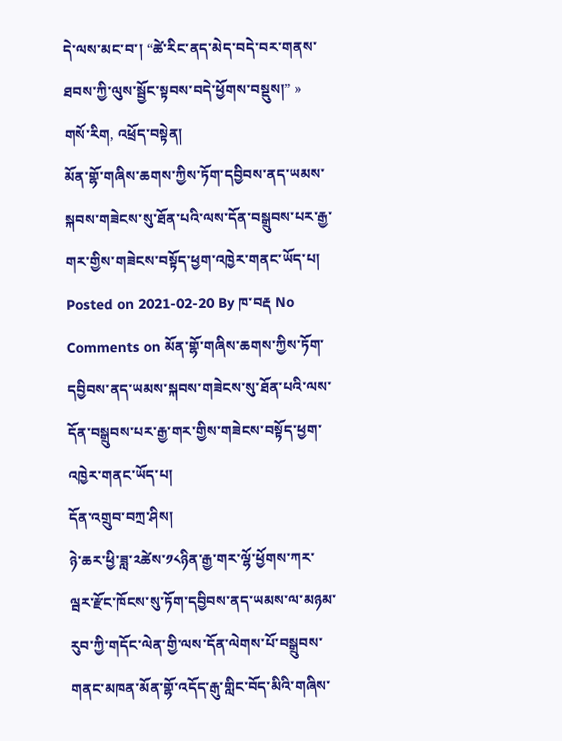དེ་ལས་མང་བ་། “ཚེ་རིང་ནད་མེད་བདེ་བར་གནས་ཐབས་ཀྱི་ལུས་སྦྱོང་སྟབས་བདེ་ཕྱོགས་བསྡུས།” »
གསོ་རིག, འཕྲོད་བསྟེན།
མོན་གྷོ་གཞིས་ཆགས་ཀྱིས་ཏོག་དབྱིབས་ནད་ཡམས་སྐབས་གཟེངས་སུ་ཐོན་པའི་ལས་དོན་བསྒྲུབས་པར་རྒྱ་གར་གྱིས་གཟེངས་བསྟོད་ཕྱག་འཁྱེར་གནང་ཡོད་པ།
Posted on 2021-02-20 By ཁ་བརྡ No Comments on མོན་གྷོ་གཞིས་ཆགས་ཀྱིས་ཏོག་དབྱིབས་ནད་ཡམས་སྐབས་གཟེངས་སུ་ཐོན་པའི་ལས་དོན་བསྒྲུབས་པར་རྒྱ་གར་གྱིས་གཟེངས་བསྟོད་ཕྱག་འཁྱེར་གནང་ཡོད་པ།
དོན་འགྲུབ་བཀྲ་ཤིས།
ཉེ་ཆར་ཕྱི་ཟླ་༢ཚེས་༡༨ཉིན་རྒྱ་གར་ལྷོ་ཕྱོགས་ཀར་ལྦར་རྫོང་ཁོངས་སུ་ཏོག་དབྱིབས་ནད་ཡམས་ལ་མཉམ་རུབ་ཀྱི་གདོང་ལེན་གྱི་ལས་དོན་ལེགས་པོ་བསྒྲུབས་གནང་མཁན་མོན་གྷོ་འདོད་རྒུ་གླིང་བོད་མིའི་གཞིས་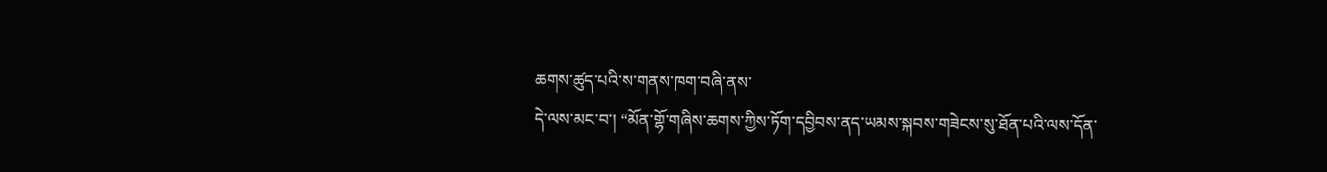ཆགས་ཚུད་པའི་ས་གནས་ཁག་བཞི་ནས་
དེ་ལས་མང་བ་། “མོན་གྷོ་གཞིས་ཆགས་ཀྱིས་ཏོག་དབྱིབས་ནད་ཡམས་སྐབས་གཟེངས་སུ་ཐོན་པའི་ལས་དོན་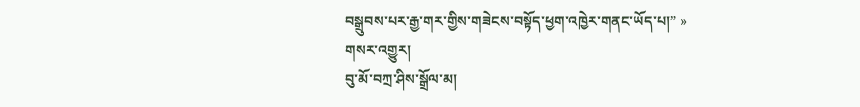བསྒྲུབས་པར་རྒྱ་གར་གྱིས་གཟེངས་བསྟོད་ཕྱག་འཁྱེར་གནང་ཡོད་པ།” »
གསར་འགྱུར།
བུ་མོ་བཀྲ་ཤིས་སྒྲོལ་མ།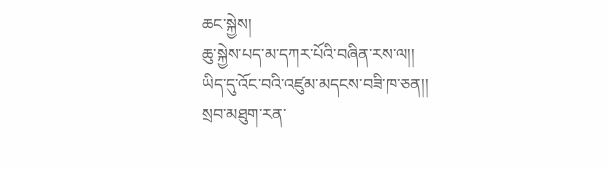ཆང་སྐྱེས།
ཆུ་སྐྱེས་པད་མ་དཀར་པོའི་བཞིན་རས་ལ།།
ཡིད་དུ་འོང་བའི་འཛུམ་མདངས་བཟི་ཁ་ཅན།།
སྲབ་མཐུག་རན་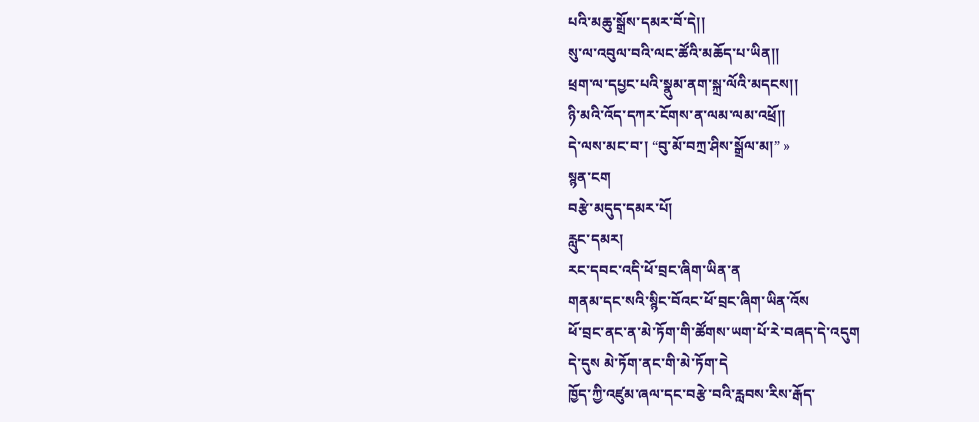པའི་མཆུ་སྒྲོས་དམར་བོ་དེ།།
སུ་ལ་འབུལ་བའི་ལང་ཚོའི་མཆོད་པ་ཡིན།།
ཕྲག་ལ་དཔྱང་པའི་སྣུམ་ནག་སྐྲ་ལོའི་མདངས།།
ཉི་མའི་འོད་དཀར་ངོགས་ན་ལམ་ལམ་འཕྲོ།།
དེ་ལས་མང་བ་། “བུ་མོ་བཀྲ་ཤིས་སྒྲོལ་མ།” »
སྙན་ངག
བརྩེ་མདུད་དམར་པོ།
རླུང་དམར།
རང་དབང་འདི་ཕོ་བྲང་ཞིག་ཡིན་ན
གནམ་དང་སའི་སྙིང་བོའང་ཕོ་བྲང་ཞིག་ཡིན་འོས
ཕོ་བྲང་ནང་ན་མེ་ཏོག་གི་ཚོགས་ཡག་པོ་རེ་བཞད་དེ་འདུག
དེ་དུས མེ་ཏོག་ནང་གི་མེ་ཏོག་དེ
ཁྱོད་ཀྱི་འཛུམ་ཞལ་དང་བརྩེ་བའི་རླབས་རིས་རྒོད་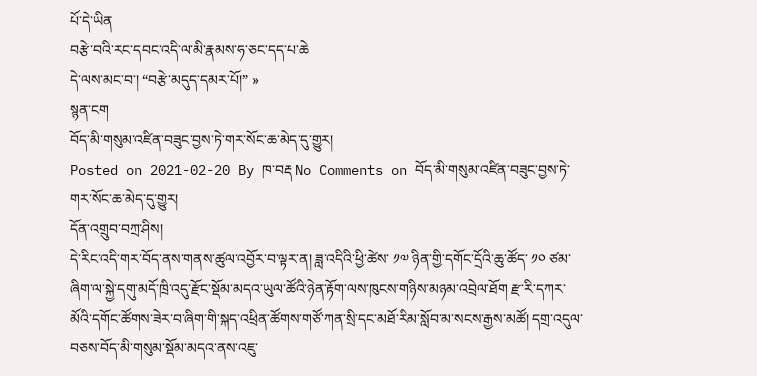པོ་དེ་ཡིན
བརྩེ་བའི་རང་དབང་འདི་ལ་མི་རྣམས་ཧ་ཅང་དད་པ་ཆེ
དེ་ལས་མང་བ་། “བརྩེ་མདུད་དམར་པོ།” »
སྙན་ངག
བོད་མི་གསུམ་འཛིན་བཟུང་བྱས་ཏེ་གར་སོང་ཆ་མེད་དུ་གྱུར།
Posted on 2021-02-20 By ཁ་བརྡ No Comments on བོད་མི་གསུམ་འཛིན་བཟུང་བྱས་ཏེ་གར་སོང་ཆ་མེད་དུ་གྱུར།
དོན་འགྲུབ་བཀྲ་ཤིས།
དེ་རིང་འདི་གར་བོད་ནས་གནས་ཚུལ་འབྱོར་བ་ལྟར་ན། ཟླ་འདིའི་ཕྱི་ཚེས་ ༡༧ ཉིན་གྱི་དགོང་དྲོའི་ཆུ་ཚོད་ ༡༠ ཙམ་ཞིག་ལ་སྐྱེ་དགུ་མདོ་ཁྲི་འདུ་རྫོང་སྡོམ་མདའ་ཡུལ་ཚོའི་ཉེན་རྟོག་ལས་ཁུངས་གཉིས་མཉམ་འབྲེལ་ཐོག རྫ་རི་དཀར་མོའི་དགོང་ཚོགས་ཟེར་བ་ཞིག་གི་སྐད་འཕྲིན་ཚོགས་གཙོ་ཀན་སྲི་དང་མཐོ་རིམ་སློབ་མ་སངས་རྒྱས་མཚོ། དགྲ་འདུལ་བཅས་བོད་མི་གསུམ་སྡོམ་མདའ་ནས་འཇུ་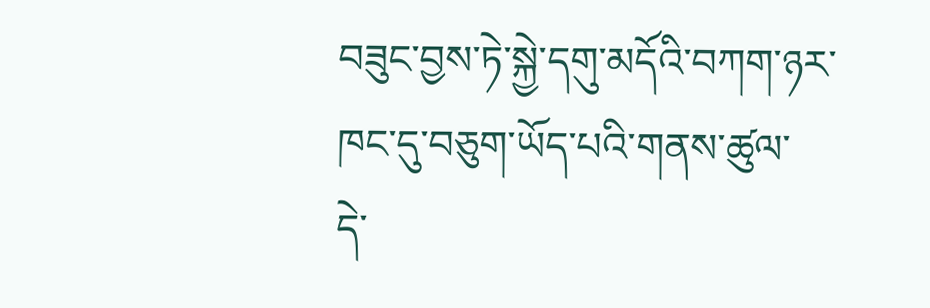བཟུང་བྱས་ཏེ་སྐྱེ་དགུ་མདོའི་བཀག་ཉར་ཁང་དུ་བཅུག་ཡོད་པའི་གནས་ཚུལ་
དེ་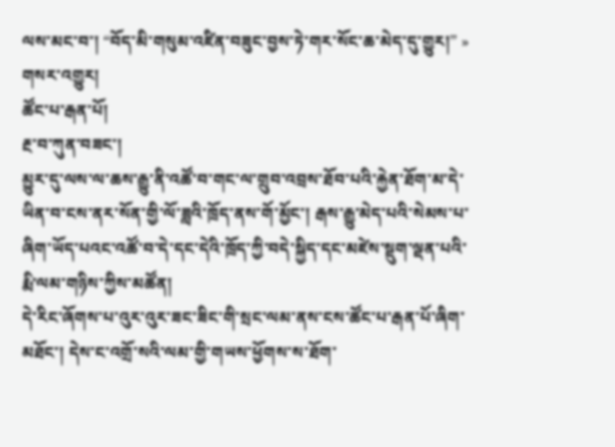ལས་མང་བ་། “བོད་མི་གསུམ་འཛིན་བཟུང་བྱས་ཏེ་གར་སོང་ཆ་མེད་དུ་གྱུར།” »
གསར་འགྱུར།
ཚོང་པ་རྒན་པོ།
རྔ་བ་ཀུན་བཟང་།
མྱུར་དུ་ལས་ལ་ཆས་རྒྱུ་ནི་འཚོ་བ་གང་ལ་གྲུབ་འབྲས་ཐོབ་པའི་རྐྱེན་ཐོག་མ་དེ་ཡིན་བ་ངས་ནར་སོན་གྱི་ལོ་ཟླའི་ཁྲོད་ནས་གོ་མྱོང་། རྒས་རྒྱུ་མེད་པའི་སེམས་པ་ཞིག་ཡོད་པའང་འཚོ་བ་དེ་དང་དེའི་ཁྲོད་ཀྱི་བདེ་སྐྱིད་དང་མཛེས་སྡུག་ལྡན་པའི་རྨི་ལམ་གཉིས་ཀྱིས་མཚོན།
དེ་རིང་ཞོགས་པ་འུར་འུར་ཟང་ཟིང་གི་སྲང་ལམ་ནས་ངས་ཚོང་པ་རྒན་པོ་ཞིག་མཐོང་། དེས་ང་འགྲོ་སའི་ལམ་གྱི་གཡས་ཕྱོགས་ས་ཐོག་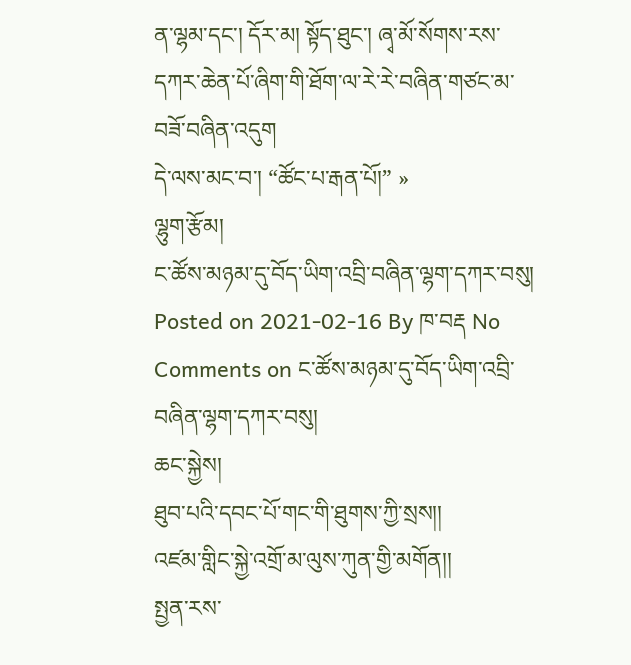ན་ལྷམ་དང་། དོར་མ། སྟོད་ཐུང་། ཞྭ་མོ་སོགས་རས་དཀར་ཆེན་པོ་ཞིག་གི་ཐོག་ལ་རེ་རེ་བཞིན་གཙང་མ་བཟོ་བཞིན་འདུག
དེ་ལས་མང་བ་། “ཚོང་པ་རྒན་པོ།” »
ལྷུག་རྩོམ།
ང་ཚོས་མཉམ་དུ་བོད་ཡིག་འབྲི་བཞིན་ལྷག་དཀར་བསུ།
Posted on 2021-02-16 By ཁ་བརྡ No Comments on ང་ཚོས་མཉམ་དུ་བོད་ཡིག་འབྲི་བཞིན་ལྷག་དཀར་བསུ།
ཆང་སྐྱེས།
ཐུབ་པའི་དབང་པོ་གང་གི་ཐུགས་ཀྱི་སྲས།།
འཛམ་གླིང་སྐྱེ་འགྲོ་མ་ལུས་ཀུན་གྱི་མགོན།།
སྤྱན་རས་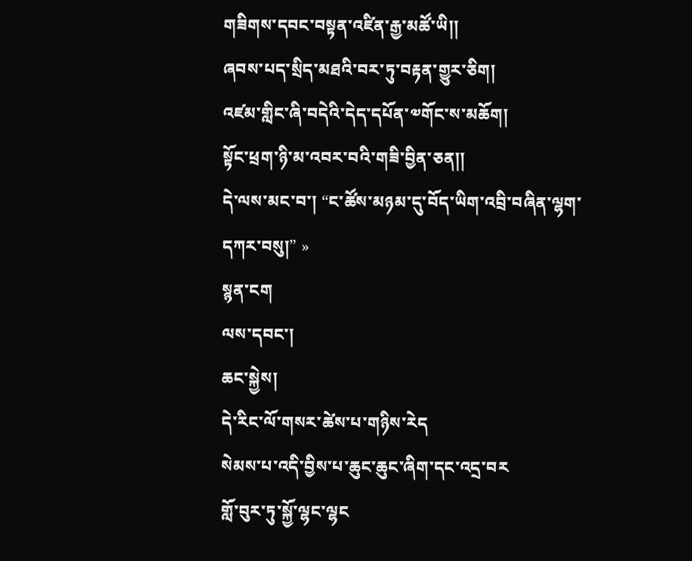གཟིགས་དབང་བསྟན་འཛིན་རྒྱ་མཚོ་ཡི།།
ཞབས་པད་སྲིད་མཐའི་བར་ཏུ་བརྟན་གྱུར་ཅིག།
འཛམ་གླིང་ཞི་བདེའི་དེད་དཔོན་༧གོང་ས་མཆོག།
སྟོང་ཕྲག་ཉི་མ་འབར་བའི་གཟི་བྱིན་ཅན།།
དེ་ལས་མང་བ་། “ང་ཚོས་མཉམ་དུ་བོད་ཡིག་འབྲི་བཞིན་ལྷག་དཀར་བསུ།” »
སྙན་ངག
ལས་དབང་།
ཆང་སྐྱེས།
དེ་རིང་ལོ་གསར་ཚེས་པ་གཉིས་རེད
སེམས་པ་འདི་བྱིས་པ་ཆུང་ཆུང་ཞིག་དང་འདྲ་བར
གློ་བུར་ཏུ་སྐྱོ་ལྷང་ལྷང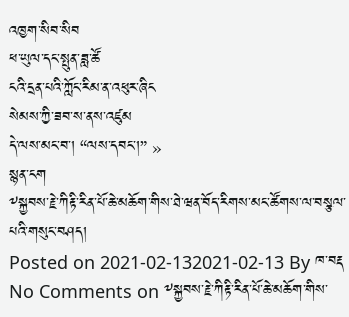འཁྱག་སིབ་སིབ
ཕ་ཡུལ་དང་སྤུན་ཟླ་ཚོ
ངའི་དྲན་པའི་ཀློང་རིམ་ན་འཕུར་ཞིང
སེམས་ཀྱི་ཟབ་ས་ནས་འཛུམ
དེ་ལས་མང་བ་། “ལས་དབང་།” »
སྙན་ངག
༸སྐྱབས་རྗེ་ཀིརྟི་རིན་པོ་ཆེ་མཆོག་གིས་ཐེ་ཝན་བོད་རིགས་མང་ཚོགས་ལ་བསྩལ་པའི་གསུང་བཤད།
Posted on 2021-02-132021-02-13 By ཁ་བརྡ No Comments on ༸སྐྱབས་རྗེ་ཀིརྟི་རིན་པོ་ཆེ་མཆོག་གིས་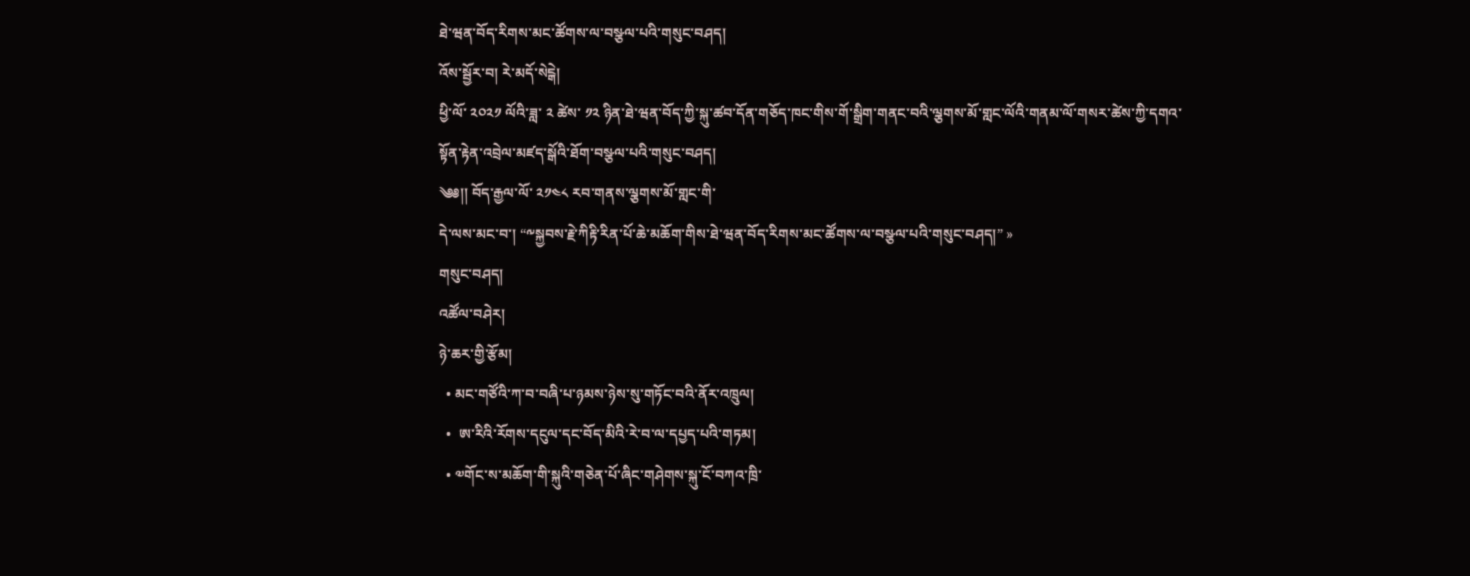ཐེ་ཝན་བོད་རིགས་མང་ཚོགས་ལ་བསྩལ་པའི་གསུང་བཤད།
འོས་སྦྱོར་བ། རེ་མདོ་སེངྒེ།
ཕྱི་ལོ་ ༢༠༢༡ ལོའི་ཟླ་ ༢ ཚེས་ ༡༢ ཉིན་ཐེ་ཝན་བོད་ཀྱི་སྐུ་ཚབ་དོན་གཅོད་ཁང་གིས་གོ་སྒྲིག་གནང་བའི་ལྕགས་མོ་གླང་ལོའི་གནམ་ལོ་གསར་ཚེས་ཀྱི་དགའ་སྟོན་རྟེན་འབྲེལ་མཛད་སྒོའི་ཐོག་བསྩལ་པའི་གསུང་བཤད།
༄༅།། བོད་རྒྱལ་ལོ་ ༢༡༤༨ རབ་གནས་ལྕགས་མོ་གླང་གི་
དེ་ལས་མང་བ་། “༸སྐྱབས་རྗེ་ཀིརྟི་རིན་པོ་ཆེ་མཆོག་གིས་ཐེ་ཝན་བོད་རིགས་མང་ཚོགས་ལ་བསྩལ་པའི་གསུང་བཤད།” »
གསུང་བཤད།
འཚོལ་བཤེར།
ཉེ་ཆར་གྱི་རྩོམ།
  • མང་གཙོའི་ཀ་བ་བཞི་པ་ཉམས་ཉེས་སུ་གཏོང་བའི་ནོར་འཁྲུལ།
  •  ཨ་རིའི་རོགས་དངུལ་དང་བོད་མིའི་རེ་བ་ལ་དཔྱད་པའི་གཏམ།
  • ༧གོང་ས་མཆོག་གི་སྐུའི་གཅེན་པོ་ཞིང་གཤེགས་སྐུ་ངོ་བཀའ་ཁྲི་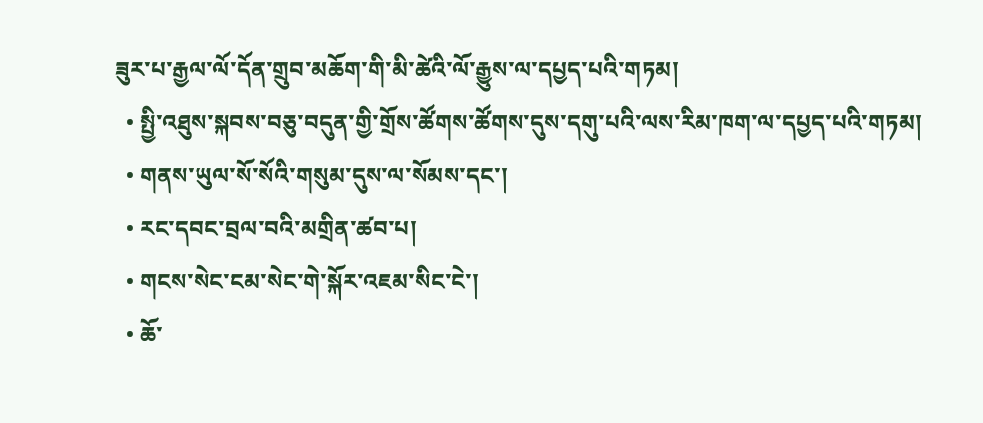ཟུར་པ་རྒྱལ་ལོ་དོན་གྲུབ་མཆོག་གི་མི་ཚེའི་ལོ་རྒྱུས་ལ་དཔྱད་པའི་གཏམ།
  • སྤྱི་འཐུས་སྐབས་བཅུ་བདུན་གྱི་གྲོས་ཚོགས་ཚོགས་དུས་དགུ་པའི་ལས་རིམ་ཁག་ལ་དཔྱད་པའི་གཏམ།
  • གནས་ཡུལ་སོ་སོའི་གསུམ་དུས་ལ་སོམས་དང་།
  • རང་དབང་བྲལ་བའི་མགྲིན་ཚབ་པ།
  • གངས་སེང་ངམ་སེང་གེ་སྐོར་འཇམ་སིང་ངེ་།
  • ཆོ་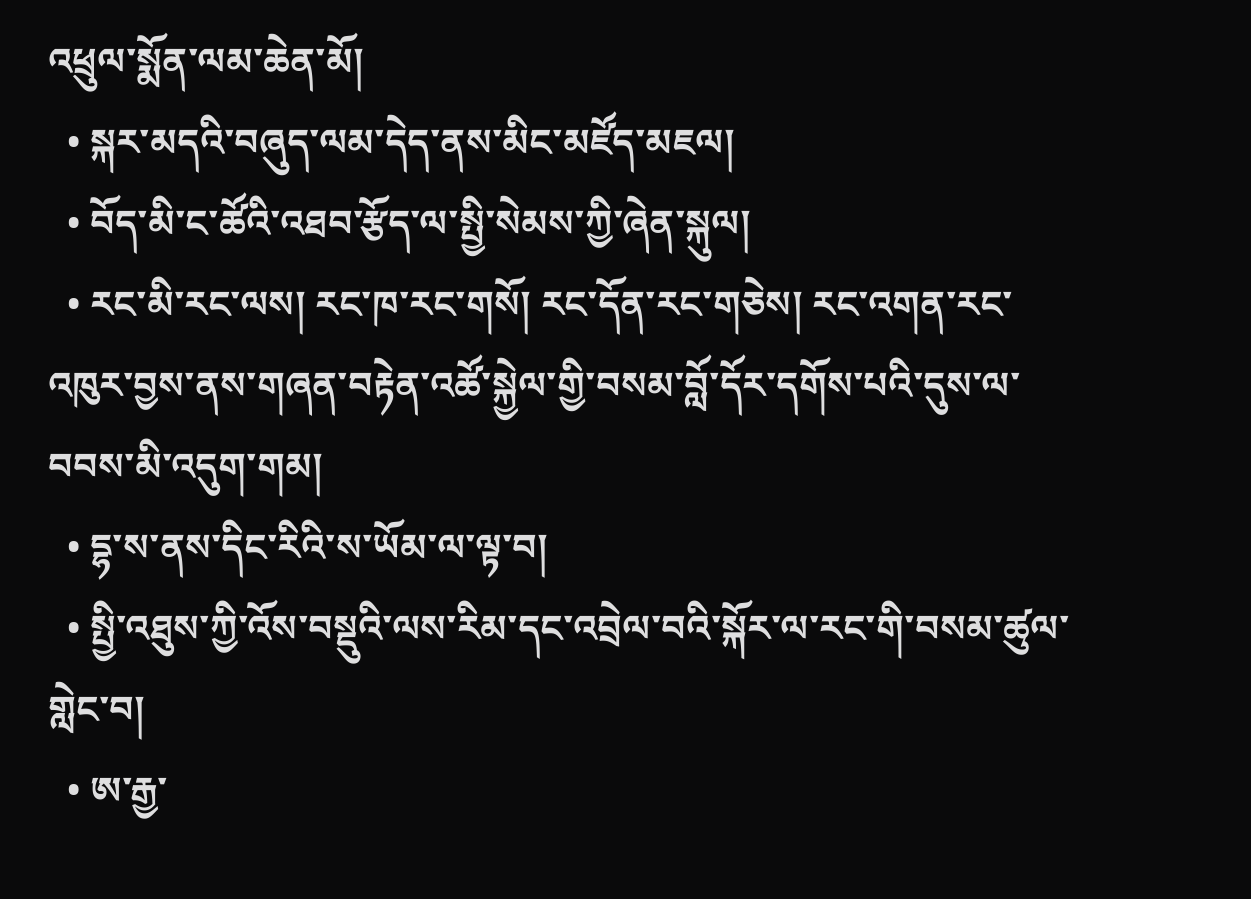འཕྲུལ་སྨོན་ལམ་ཆེན་མོ།
  • སྐར་མདའི་བཞུད་ལམ་དེད་ནས་མིང་མཛོད་མཇལ།
  • བོད་མི་ང་ཚོའི་འཐབ་རྩོད་ལ་སྤྱི་སེམས་ཀྱི་ཞེན་སྐུལ།
  • རང་མི་རང་ལས། རང་ཁ་རང་གསོ། རང་དོན་རང་གཅེས། རང་འགན་རང་འཁུར་བྱས་ནས་གཞན་བརྟེན་འཚོ་སྐྱེལ་གྱི་བསམ་བློ་དོར་དགོས་པའི་དུས་ལ་བབས་མི་འདུག་གམ།
  • དྷ་ས་ནས་དིང་རིའི་ས་ཡོམ་ལ་ལྟ་བ།
  • སྤྱི་འཐུས་ཀྱི་འོས་བསྡུའི་ལས་རིམ་དང་འབྲེལ་བའི་སྐོར་ལ་རང་གི་བསམ་ཚུལ་གླེང་བ།
  • ཨ་རྒྱ་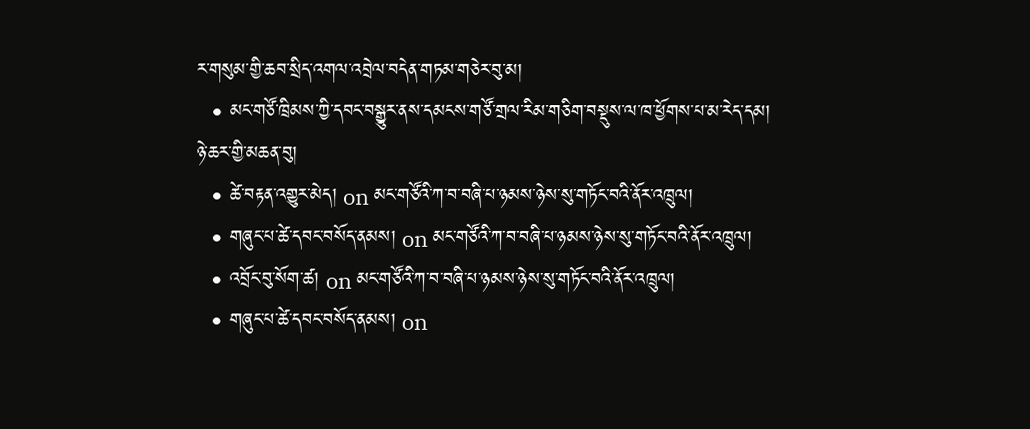ར་གསུམ་གྱི་ཆབ་སྲིད་འགལ་འབྲེལ་བདེན་གཏམ་གཅེར་བུ་མ།
  • མང་གཙོ་ཁྲིམས་ཀྱི་དབང་བསྒྱུར་ནས་དམངས་གཙོ་གྲལ་རིམ་གཅིག་བསྡུས་ལ་ཁ་ཕྱོགས་པ་མ་རེད་དམ།
ཉེ་ཆར་གྱི་མཆན་བུ།
  • ཚེ་བརྟན་འགྱུར་མེད། on མང་གཙོའི་ཀ་བ་བཞི་པ་ཉམས་ཉེས་སུ་གཏོང་བའི་ནོར་འཁྲུལ།
  • གཞུང་པ་ཚེ་དབང་བསོད་ནམས། on མང་གཙོའི་ཀ་བ་བཞི་པ་ཉམས་ཉེས་སུ་གཏོང་བའི་ནོར་འཁྲུལ།
  • འབྲོང་བུ་སོག་ཚ། on མང་གཙོའི་ཀ་བ་བཞི་པ་ཉམས་ཉེས་སུ་གཏོང་བའི་ནོར་འཁྲུལ།
  • གཞུང་པ་ཚེ་དབང་བསོད་ནམས། on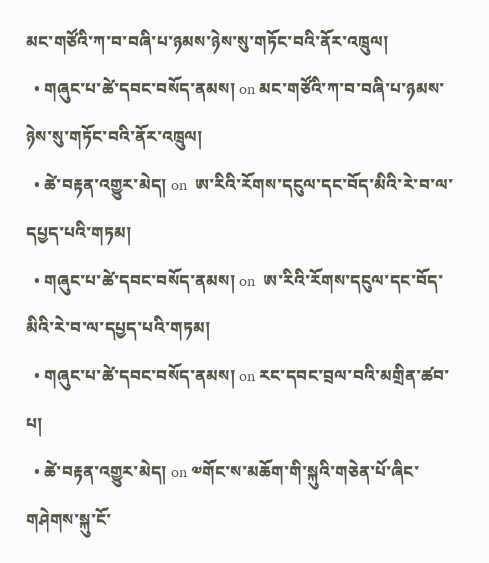མང་གཙོའི་ཀ་བ་བཞི་པ་ཉམས་ཉེས་སུ་གཏོང་བའི་ནོར་འཁྲུལ།
  • གཞུང་པ་ཚེ་དབང་བསོད་ནམས། on མང་གཙོའི་ཀ་བ་བཞི་པ་ཉམས་ཉེས་སུ་གཏོང་བའི་ནོར་འཁྲུལ།
  • ཚེ་བརྟན་འགྱུར་མེད། on  ཨ་རིའི་རོགས་དངུལ་དང་བོད་མིའི་རེ་བ་ལ་དཔྱད་པའི་གཏམ།
  • གཞུང་པ་ཚེ་དབང་བསོད་ནམས། on  ཨ་རིའི་རོགས་དངུལ་དང་བོད་མིའི་རེ་བ་ལ་དཔྱད་པའི་གཏམ།
  • གཞུང་པ་ཚེ་དབང་བསོད་ནམས། on རང་དབང་བྲལ་བའི་མགྲིན་ཚབ་པ།
  • ཚེ་བརྟན་འགྱུར་མེད། on ༧གོང་ས་མཆོག་གི་སྐུའི་གཅེན་པོ་ཞིང་གཤེགས་སྐུ་ངོ་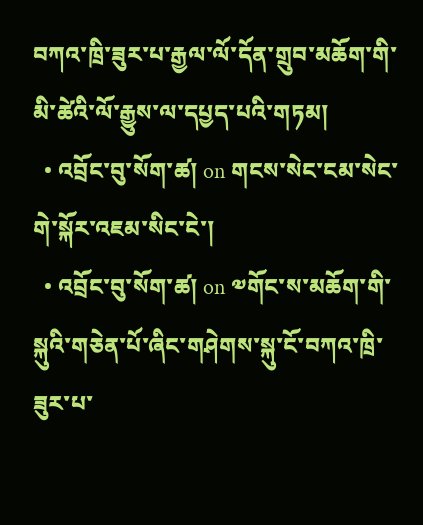བཀའ་ཁྲི་ཟུར་པ་རྒྱལ་ལོ་དོན་གྲུབ་མཆོག་གི་མི་ཚེའི་ལོ་རྒྱུས་ལ་དཔྱད་པའི་གཏམ།
  • འབྲོང་བུ་སོག་ཚ། on གངས་སེང་ངམ་སེང་གེ་སྐོར་འཇམ་སིང་ངེ་།
  • འབྲོང་བུ་སོག་ཚ། on ༧གོང་ས་མཆོག་གི་སྐུའི་གཅེན་པོ་ཞིང་གཤེགས་སྐུ་ངོ་བཀའ་ཁྲི་ཟུར་པ་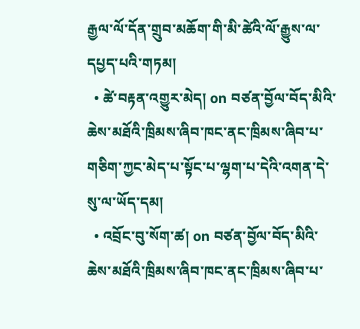རྒྱལ་ལོ་དོན་གྲུབ་མཆོག་གི་མི་ཚེའི་ལོ་རྒྱུས་ལ་དཔྱད་པའི་གཏམ།
  • ཚེ་བརྟན་འགྱུར་མེད། on བཙན་བྱོལ་བོད་མིའི་ཆེས་མཐོའི་ཁྲིམས་ཞིབ་ཁང་ནང་ཁྲིམས་ཞིབ་པ་གཅིག་ཀྱང་མེད་པ་སྟོང་པ་ལྷག་པ་དེའི་འགན་དེ་སུ་ལ་ཡོད་དམ།
  • འབྲོང་བུ་སོག་ཚ། on བཙན་བྱོལ་བོད་མིའི་ཆེས་མཐོའི་ཁྲིམས་ཞིབ་ཁང་ནང་ཁྲིམས་ཞིབ་པ་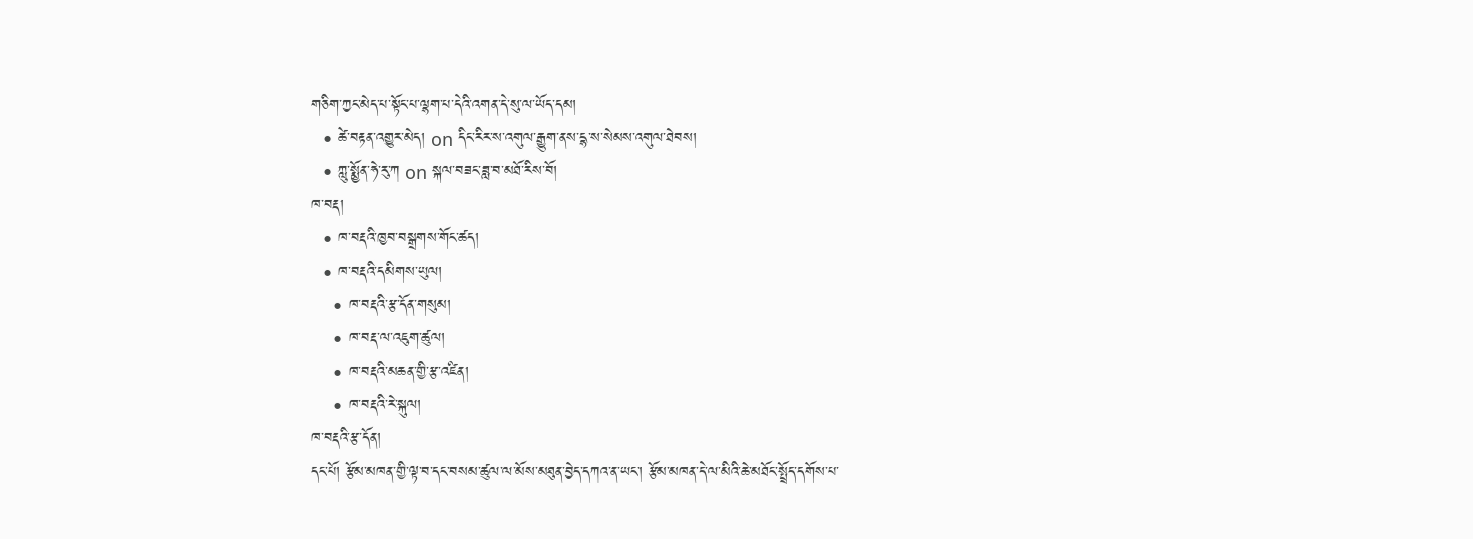གཅིག་ཀྱང་མེད་པ་སྟོང་པ་ལྷག་པ་དེའི་འགན་དེ་སུ་ལ་ཡོད་དམ།
  • ཚེ་བརྟན་འགྱུར་མེད། on དིང་རིར་ས་འགུལ་རྒྱུག་ནས་དྷ་ས་སེམས་འགུལ་ཐེབས།
  • ཀླུ་སྨྱོན་ཧེ་རུ་ཀ on སྐལ་བཟང་ཟླ་བ་མཐོ་རིས་བོ།
ཁ་བརྡ།
  • ཁ་བརྡའི་ཁྱབ་བསྒྲགས་གོང་ཚད།
  • ཁ་བརྡའི་དམིགས་ཡུལ།
    • ཁ་བརྡའི་རྩ་དོན་གསུམ།
    • ཁ་བརྡ་ལ་འཇུག་ཚུལ།
    • ཁ་བརྡའི་མཆན་གྱི་རྩ་འཛིན།
    • ཁ་བརྡའི་རེ་སྐུལ།
ཁ་བརྡའི་རྩ་དོན།
དང་པོ། རྩོམ་མཁན་གྱི་ལྟ་བ་དང་བསམ་ཚུལ་ལ་མོས་མཐུན་བྱེད་དཀའ་ན་ཡང་། རྩོམ་མཁན་དེ་ལ་མིའི་ཆེ་མཐོང་སྤྲོད་དགོས་པ་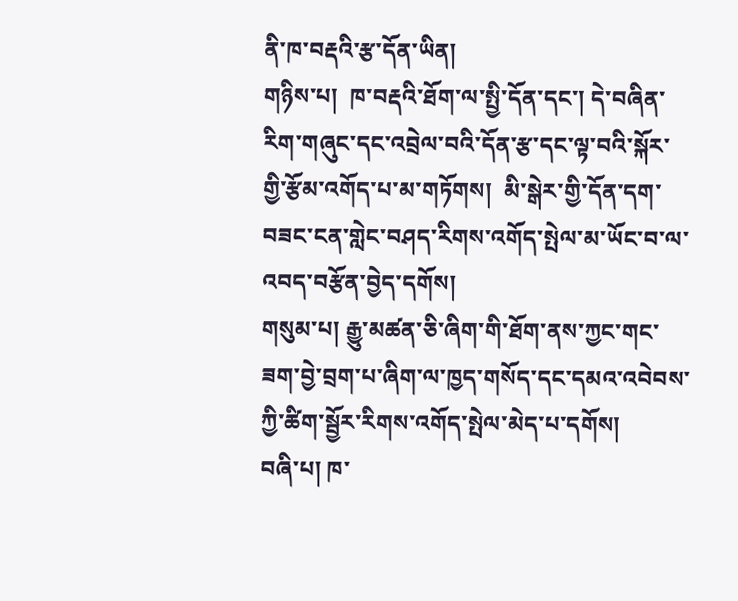ནི་ཁ་བརྡའི་རྩ་དོན་ཡིན།
གཉིས་པ།  ཁ་བརྡའི་ཐོག་ལ་སྤྱི་དོན་དང་། དེ་བཞིན་རིག་གཞུང་དང་འབྲེལ་བའི་དོན་རྩ་དང་ལྟ་བའི་སྐོར་གྱི་རྩོམ་འགོད་པ་མ་གཏོགས།  མི་སྒེར་གྱི་དོན་དག་བཟང་ངན་གླེང་བཤད་རིགས་འགོད་སྤེལ་མ་ཡོང་བ་ལ་འབད་བརྩོན་བྱེད་དགོས།
གསུམ་པ། རྒྱུ་མཚན་ཅི་ཞིག་གི་ཐོག་ནས་ཀྱང་གང་ཟག་བྱེ་བྲག་པ་ཞིག་ལ་ཁྱད་གསོད་དང་དམའ་འབེབས་ཀྱི་ཚིག་སྦྱོར་རིགས་འགོད་སྤེལ་མེད་པ་དགོས།
བཞི་པ། ཁ་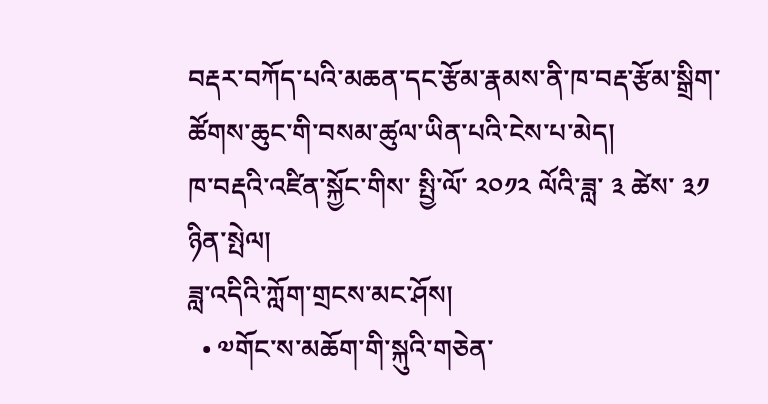བརྡར་བཀོད་པའི་མཆན་དང་རྩོམ་རྣམས་ནི་ཁ་བརྡ་རྩོམ་སྒྲིག་ཚོགས་ཆུང་གི་བསམ་ཚུལ་ཡིན་པའི་ངེས་པ་མེད།
ཁ་བརྡའི་འཛིན་སྐྱོང་གིས་ སྤྱི་ལོ་ ༢༠༡༢ ལོའི་ཟླ་ ༣ ཚེས་ ༣༡ ཉིན་སྤེལ།
ཟླ་འདིའི་ཀློག་གྲངས་མང་ཤོས།
  • ༧གོང་ས་མཆོག་གི་སྐུའི་གཅེན་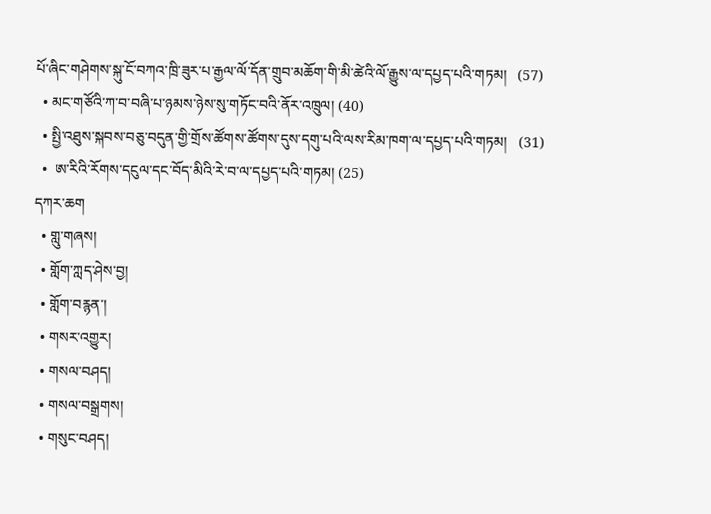པོ་ཞིང་གཤེགས་སྐུ་ངོ་བཀའ་ཁྲི་ཟུར་པ་རྒྱལ་ལོ་དོན་གྲུབ་མཆོག་གི་མི་ཚེའི་ལོ་རྒྱུས་ལ་དཔྱད་པའི་གཏམ།   (57)
  • མང་གཙོའི་ཀ་བ་བཞི་པ་ཉམས་ཉེས་སུ་གཏོང་བའི་ནོར་འཁྲུལ། (40)
  • སྤྱི་འཐུས་སྐབས་བཅུ་བདུན་གྱི་གྲོས་ཚོགས་ཚོགས་དུས་དགུ་པའི་ལས་རིམ་ཁག་ལ་དཔྱད་པའི་གཏམ།   (31)
  •  ཨ་རིའི་རོགས་དངུལ་དང་བོད་མིའི་རེ་བ་ལ་དཔྱད་པའི་གཏམ། (25)
དཀར་ཆག
  • གླུ་གཞས།
  • གློག་ཀླད་ཤེས་བྱ།
  • གློག་བརྙན་།
  • གསར་འགྱུར།
  • གསལ་བཤད།
  • གསལ་བསྒྲགས།
  • གསུང་བཤད།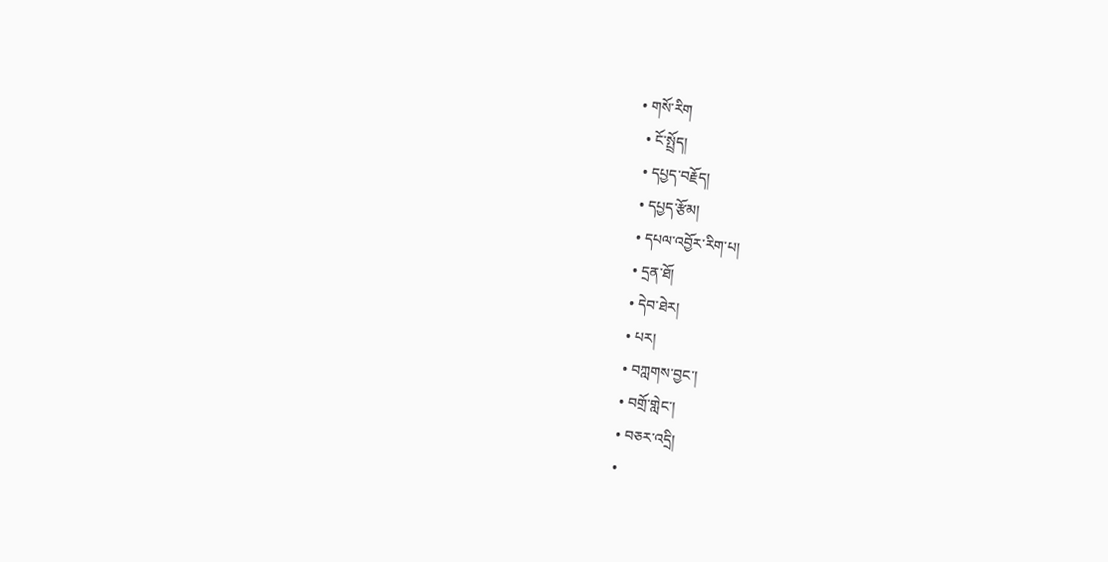• གསོ་རིག
  • ངོ་སྤྲོད།
  • དཔྱད་བརྗོད།
  • དཔྱད་རྩོམ།
  • དཔལ་འབྱོར་རིག་པ།
  • དྲན་ཐོ།
  • དེབ་ཐེར།
  • པར།
  • བཀླགས་བྱང་།
  • བགྲོ་གླེང་།
  • བཅར་འདྲི།
  •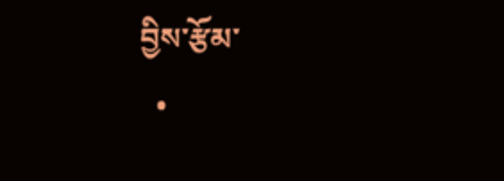བྱིས་རྩོམ་
  •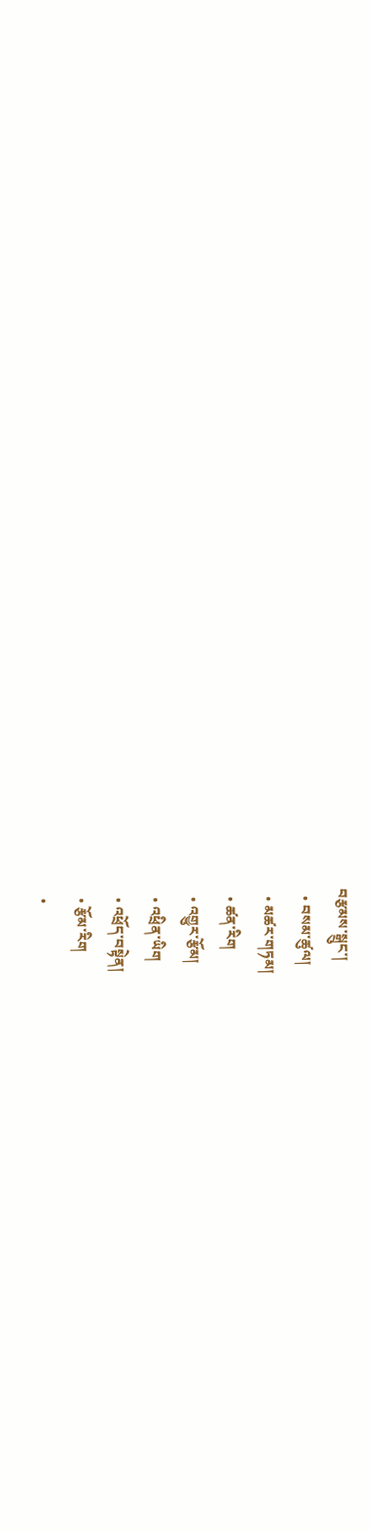བརྩམས་སྒྲུང་།
  • བསམ་ཚུལ།
  • མཚར་གཏམ།
  • ཚན་རིག
  • འགྱུར་རྩོམ།
  • འཕྲིན་ཡིག
  • འཕྲོད་བསྟེན།
  • རྩོམ་རིག
  •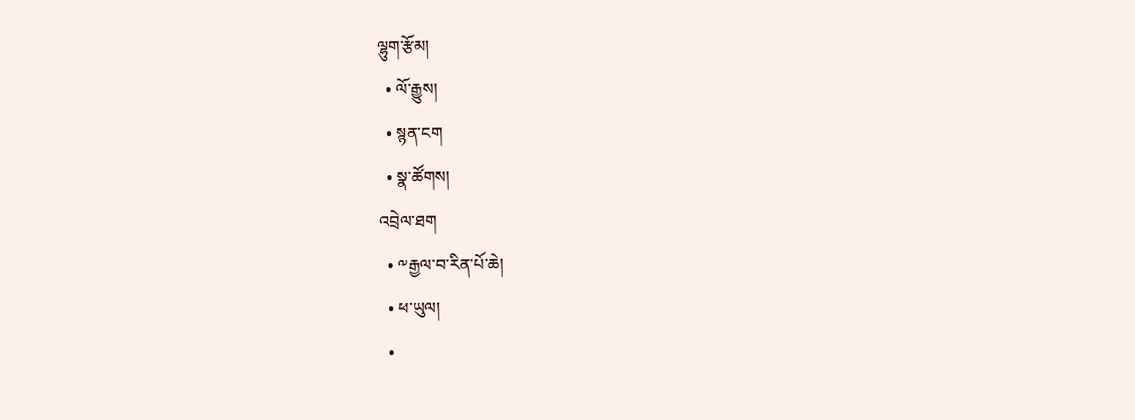ལྷུག་རྩོམ།
  • ལོ་རྒྱུས།
  • སྙན་ངག
  • སྣ་ཚོགས།
འབྲེལ་ཐག
  • ༸རྒྱལ་བ་རིན་པོ་ཆེ།
  • ཕ་ཡུལ།
  •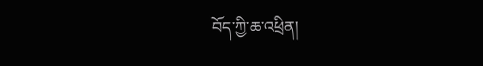བོད་ཀྱི་ཆ་འཕྲིན།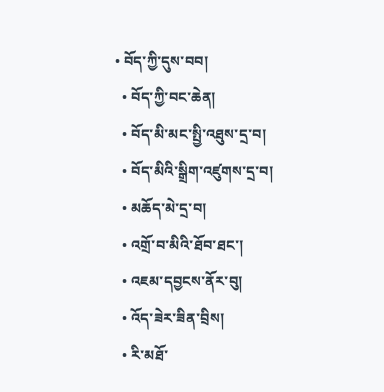• བོད་ཀྱི་དུས་བབ།
  • བོད་ཀྱི་བང་ཆེན།
  • བོད་མི་མང་སྤྱི་འཐུས་དྲ་བ།
  • བོད་མིའི་སྒྲིག་འཛུགས་དྲ་བ།
  • མཆོད་མེ་དྲ་བ།
  • འགྲོ་བ་མིའི་ཐོབ་ཐང་།
  • འཇམ་དབྱངས་ནོར་བུ།
  • འོད་ཟེར་ཟིན་བྲིས།
  • རི་མཐོ་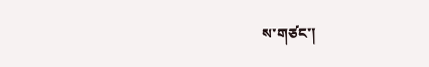ས་གཙང་།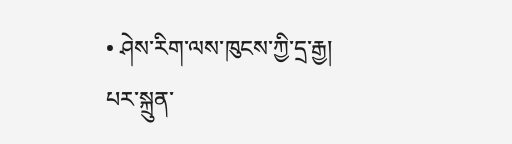• ཤེས་རིག་ལས་ཁུངས་ཀྱི་དྲ་རྒྱ།
པར་སྐྲུན་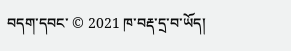བདག་དབང་ © 2021 ཁ་བརྡ་དྲ་བ་ཡོད།